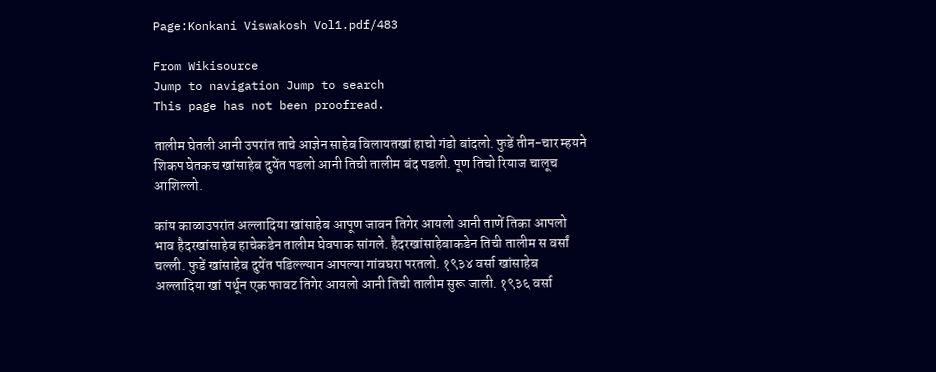Page:Konkani Viswakosh Vol1.pdf/483

From Wikisource
Jump to navigation Jump to search
This page has not been proofread.

तालीम घेतली आनी उपरांत ताचे आज्ञेन साहेब विलायतखां हाचो गंडो बांदलो. फुडें तीन-चार म्हयने शिकप घेतकच खांसाहेब दुयेंत पडलो आनी तिची तालीम बंद पडली. पूण तिचो रियाज चालूच आशिल्लो.

कांय काळाउपरांत अल्लादिया खांसाहेब आपूण जावन तिगेर आयलो आनी ताणें तिका आपलो भाव हैदरखांसाहेब हाचेकडेन तालीम घेवपाक सांगले. हैदरखांसाहेबाकडेन तिची तालीम स वर्सां चल्ली. फुडें खांसाहेब दुयेंत पडिल्ल्यान आपल्या गांवघरा परतलो. १९३४ वर्सा खांसाहेब अल्लादिया खां पर्थून एक फावट तिगेर आयलो आनी तिची तालीम सुरू जाली. १९३६ वर्सा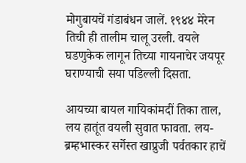मोगुबायचें गंडाबंधन जालें. १९४४ मेरेन तिची ही तालीम चालू उरली. वयले घडणुकेक लागून तिच्या गायनाचेर जयपूर घराण्याची सया पडिल्ली दिसता.

आयच्या बायल गायिकांमदीं तिका ताल, लय हातूंत वयली सुवात फावता. लय-ब्रम्हभास्कर सर्गेस्त खाप्रुजी पर्वतकार हाचें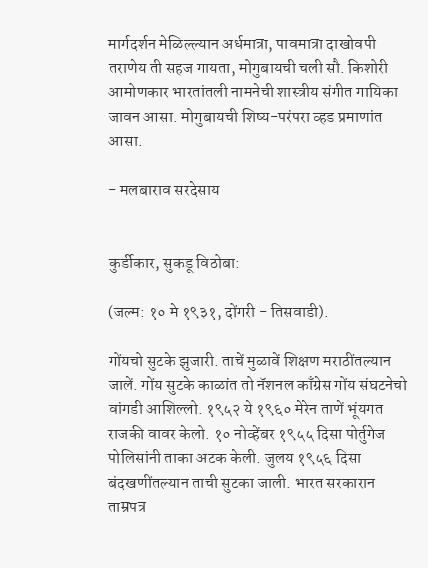मार्गदर्शन मेळिल्ल्यान अर्धमात्रा, पावमात्रा दाखोवपी तराणेय ती सहज गायता, मोगुबायची चली सौ. किशोरी आमोणकार भारतांतली नामनेची शास्त्रीय संगीत गायिका जावन आसा. मोगुबायची शिष्य-परंपरा व्हड प्रमाणांत आसा.

- मलबाराव सरदेसाय


कुर्डीकार, सुकडू विठोबा:

(जल्म: १० मे १९३१, दोंगरी - तिसवाडी).

गोंयचो सुटके झुजारी. ताचें मुळावें शिक्षण मराठींतल्यान जालें. गोंय सुटके काळांत तो नॅशनल काँग्रेस गोंय संघटनेचो वांगडी आशिल्लो. १९५२ ये १९६० मेरेन ताणें भूंयगत राजकी वावर केलो. १० नोव्हेंबर १९५५ दिसा पोर्तुगेज पोलिसांनी ताका अटक केली. जुलय १९५६ दिसा बंदखणींतल्यान ताची सुटका जाली. भारत सरकारान ताम्रपत्र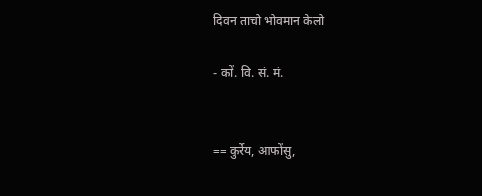दिवन ताचो भोवमान केलो

- कों. वि. सं. मं.


== कुर्रेय, आफोंसु,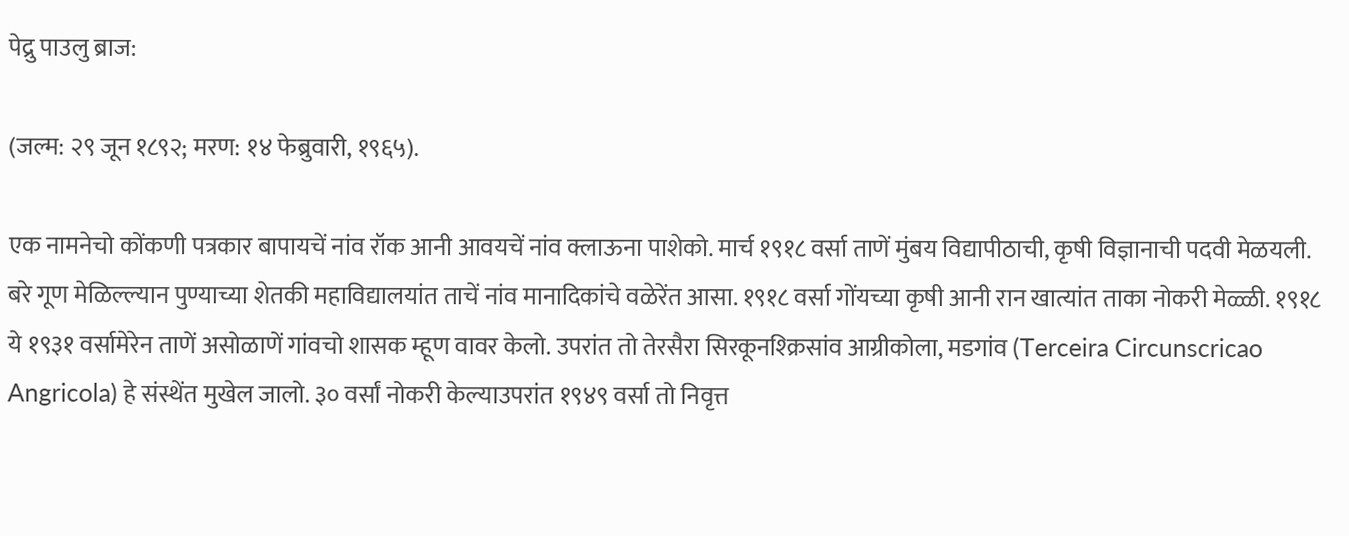पेद्रु पाउलु ब्राज:

(जल्म: २९ जून १८९२; मरण: १४ फेब्रुवारी, १९६५).

एक नामनेचो कोंकणी पत्रकार बापायचें नांव रॉक आनी आवयचें नांव क्लाऊना पाशेको. मार्च १९१८ वर्सा ताणें मुंबय विद्यापीठाची, कृषी विज्ञानाची पदवी मेळयली. बरे गूण मेळिल्ल्यान पुण्याच्या शेतकी महाविद्यालयांत ताचें नांव मानादिकांचे वळेरेंत आसा. १९१८ वर्सा गोंयच्या कृषी आनी रान खात्यांत ताका नोकरी मेळ्ळी. १९१८ ये १९३१ वर्सामेरेन ताणें असोळाणें गांवचो शासक म्हूण वावर केलो. उपरांत तो तेरसैरा सिरकूनश्क्रिसांव आग्रीकोला, मडगांव (Terceira Circunscricao Angricola) हे संस्थेंत मुखेल जालो. ३० वर्सां नोकरी केल्याउपरांत १९४९ वर्सा तो निवृत्त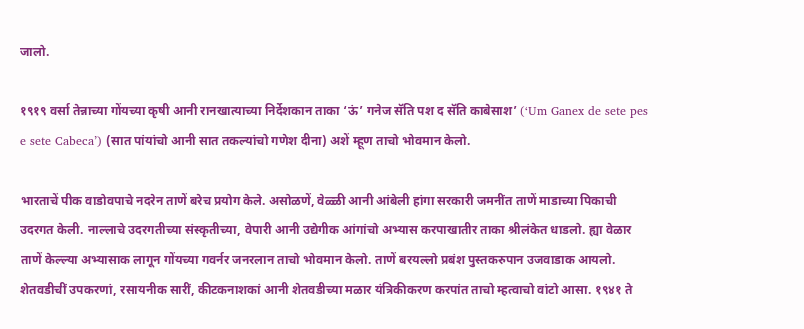जालो.

१९१९ वर्सा तेन्नाच्या गोंयच्या कृषी आनी रानखात्याच्या निर्देशकान ताका ‘ऊं’ गनेज सॅति पश द सॅति काबेसाश’ (‘Um Ganex de sete pes e sete Cabeca’) (सात पांयांचो आनी सात तकल्यांचो गणेश दीना) अशें म्हूण ताचो भोवमान केलो.

भारताचें पीक वाडोवपाचे नदरेन ताणें बरेच प्रयोग केले. असोळणें, वेळ्ळी आनी आंबेली हांगा सरकारी जमनींत ताणें माडाच्या पिकाची उदरगत केली. नाल्लाचे उदरगतीच्या संस्कृतीच्या, वेपारी आनी उद्येगीक आंगांचो अभ्यास करपाखातीर ताका श्रीलंकेत धाडलो. ह्या वेळार ताणें केल्ल्या अभ्यासाक लागून गोंयच्या गवर्नर जनरलान ताचो भोवमान केलो. ताणें बरयल्लो प्रबंश पुस्तकरुपान उजवाडाक आयलो. शेतवडीचीं उपकरणां, रसायनीक सारीं, कीटकनाशकां आनी शेतवडीच्या मळार यंत्रिकीकरण करपांत ताचो म्हत्वाचो वांटो आसा. १९४१ ते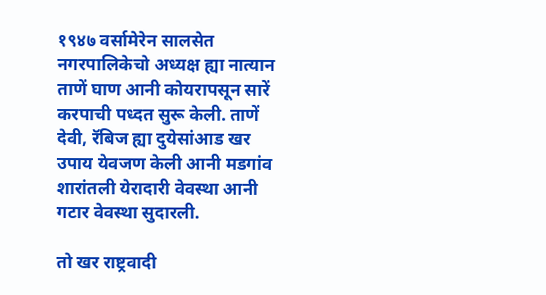१९४७ वर्सामेरेन सालसेत नगरपालिकेचो अध्यक्ष ह्या नात्यान ताणें घाण आनी कोयरापसून सारें करपाची पध्दत सुरू केली. ताणें देवी, रॅबिज ह्या दुयेसांआड खर उपाय येवजण केली आनी मडगांव शारांतली येरादारी वेवस्था आनी गटार वेवस्था सुदारली.

तो खर राष्ट्रवादी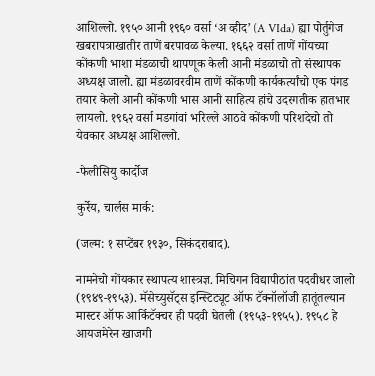आशिल्लो. १९५० आनी १९६० वर्सा ‘अ व्हीद’ (A VIda) ह्या पोर्तुगेज खबरापत्राखातीर ताणें बरपावळ केल्या. १६६२ वर्सा ताणें गोंयच्या कोंकणी भाशा मंडळाची थापणूक केली आनी मंडळाचो तो संस्थापक अध्यक्ष जालो. ह्या मंडळावरवीम ताणें कोंकणी कार्यकर्त्यांचो एक पंगड तयार केलो आनी कोंकणी भास आनी साहित्य हांचे उदरगतीक हातभार लायलो. १९६२ वर्सा मडगांवां भरिल्ले आठवे कोंकणी परिशदेचो तो येवकार अध्यक्ष आशिल्लो.

-फेलीसियु कार्दोज

कुर्रेय, चार्लस मार्क:

(जल्म: १ सप्टेंबर १९३०, सिकंदराबाद).

नामनेचो गोंयकार स्थापत्य शास्त्रज्ञ. मिचिगन विद्यापीठांत पदवीधर जालो (१९४९-१९५३). मॅसेच्युसॅट्‌स इन्स्टिट्यूट ऑफ टॅक्नॉलॉजी हातूंतल्यान मास्टर ऑफ आर्किटॅक्चर ही पदवी घेतली (१९५३-१९५५). १९५८ हे आयजमेरेन खाजगी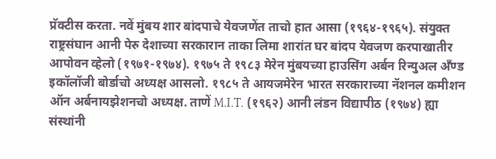प्रॅक्टीस करता. नवें मुंबय शार बांदपाचे येवजणेंत ताचो हात आसा (१९६४-१९६५). संयुक्त राष्ट्रसंघान आनी पेरु देशाच्या सरकारान ताका लिमा शारांत घर बांदप येवजण करपाखातीर आपोवन व्हेलो (१९७१-१९७४). १९७५ ते १९८३ मेरेन मुंबयच्या हाउसिंग अर्बन रिन्युअल अँण्ड इकॉलॉजी बोर्डाचो अध्यक्ष आसलो. १९८५ ते आयजमेरेन भारत सरकाराच्या नॅशनल कमीशन ऑन अर्बनायझेशनचो अध्यक्ष. ताणें M.I.T. (१९६२) आनी लंडन विद्यापीठ (१९७४) ह्या संस्थांनी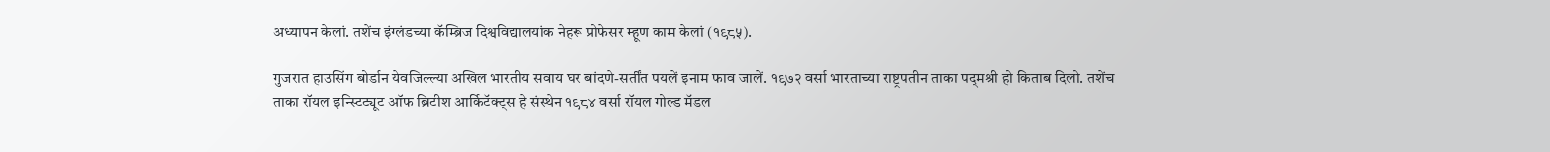अध्यापन केलां. तशेंच इंग्लंडच्या कॅम्ब्रिज दिश्वविद्यालयांक नेहरू प्रोफेसर म्हूण काम केलां (१९८५).

गुजरात हाउसिंग बोर्डान येवजिल्ल्या अखिल भारतीय सवाय घर बांदणे-सर्तींत पयलें इनाम फाव जालें. १९७२ वर्सा भारताच्या राष्ट्रपतीन ताका पद्‌मश्री हो किताब दिलो. तशेंच ताका रॉयल इन्स्टिट्यूट ऑफ ब्रिटीश आर्किटॅक्ट्‌स हे संस्थेन १९८४ वर्सा रॉयल गोल्ड मॅडल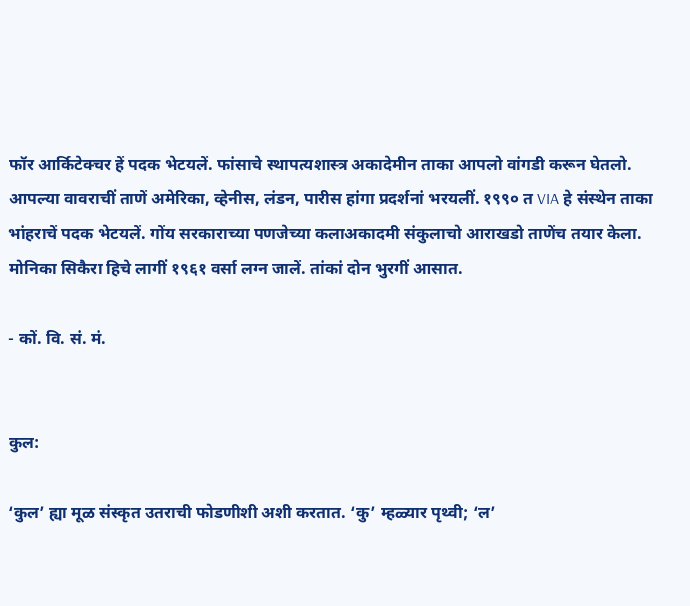फॉर आर्किटेक्चर हें पदक भेटयलें. फांसाचे स्थापत्यशास्त्र अकादेमीन ताका आपलो वांगडी करून घेतलो. आपल्या वावराचीं ताणें अमेरिका, व्हेनीस, लंडन, पारीस हांगा प्रदर्शनां भरयलीं. १९९० त VIA हे संस्थेन ताका भांहराचें पदक भेटयलें. गोंय सरकाराच्या पणजेच्या कलाअकादमी संकुलाचो आराखडो ताणेंच तयार केला. मोनिका सिकैरा हिचे लागीं १९६१ वर्सा लग्न जालें. तांकां दोन भुरगीं आसात.

- कों. वि. सं. मं.


कुल:

‘कुल’ ह्या मूळ संस्कृत उतराची फोडणीशी अशी करतात. ‘कु’ म्हळ्यार पृथ्वी; ‘ल’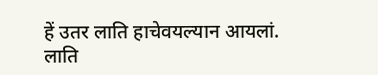हें उतर लाति हाचेवयल्यान आयलां. लाति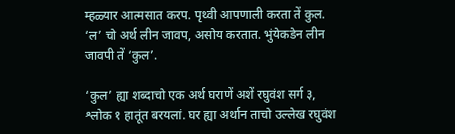म्हळ्यार आत्मसात करप. पृथ्वी आपणाली करता तें कुल. ‘ल’ चो अर्थ लीन जावप, असोय करतात. भुंयेकडेन लीन जावपी तें ‘कुल’.

‘कुल’ ह्या शब्दाचो एक अर्थ घराणें अशें रघुवंश सर्ग ३, श्लोक १ हातूंत बरयलां. घर ह्या अर्थान ताचो उल्लेख रघुवंश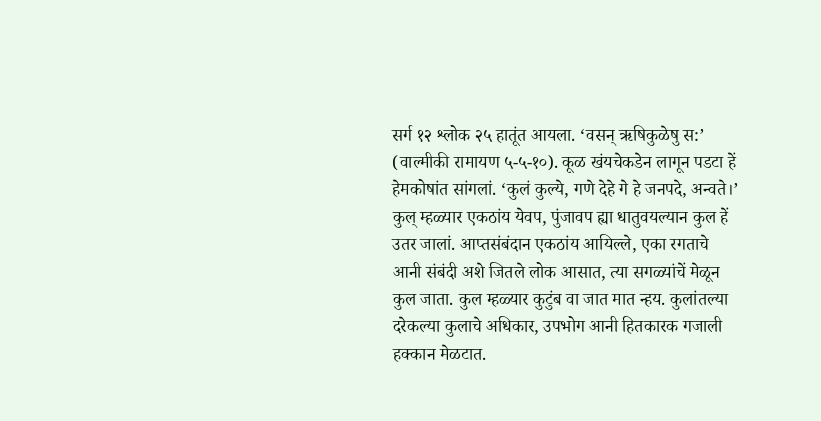सर्ग १२ श्लोक २५ हातूंत आयला. ‘वसन्‌ ऋषिकुळेषु स:’ (वाल्मीकी रामायण ५-५-१०). कूळ खंयचेकडेन लागून पडटा हें हेमकोषांत सांगलां. ‘कुलं कुल्ये, गणे देहे गे हे जनपदे, अन्वते।’ कुल्‌ म्हळ्यार एकठांय येवप, पुंजावप ह्या धातुवयल्यान कुल हें उतर जालां. आप्तसंबंदान एकठांय आयिल्ले, एका रगताचे आनी संबंदी अशे जितले लोक आसात, त्या सगळ्यांचें मेळून कुल जाता. कुल म्हळ्यार कुटुंब वा जात मात न्हय. कुलांतल्या दरेकल्या कुलाचे अधिकार, उपभोग आनी हितकारक गजाली हक्कान मेळटात.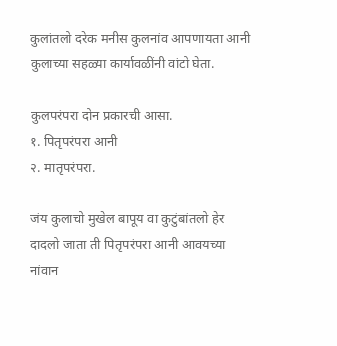कुलांतलो दरेक मनीस कुलनांव आपणायता आनी कुलाच्या सहळ्या कार्यावळींनी वांटो घेता.

कुलपरंपरा दोन प्रकारची आसा.
१. पितृपरंपरा आनी
२. मातृपरंपरा.

जंय कुलाचो मुखेल बापूय वा कुटुंबांतलो हेर दादलो जाता ती पितृपरंपरा आनी आवयच्या नांवान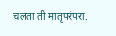चलता ती मातृपरंपरा.